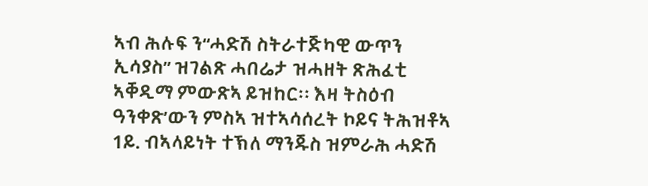ኣብ ሕሉፍ ን“ሓድሽ ስትራተጅካዊ ውጥን ኢሳያስ” ዝገልጽ ሓበሬታ ዝሓዘት ጽሕፈቲ ኣቐዲማ ምውጽኣ ይዝከር፡፡ እዛ ትስዕብ ዓንቀጽ’ውን ምስኣ ዝተኣሳሰረት ኮይና ትሕዝቶኣ 1ይ. ብኣላይነት ተኽለ ማንጁስ ዝምራሕ ሓድሽ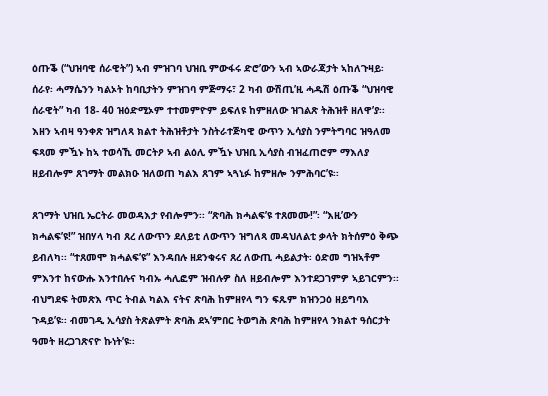ዕጡቕ (“ህዝባዊ ሰራዊት”) ኣብ ምዝገባ ህዝቢ ምውፋሩ ድሮ’ውን ኣብ ኣውራጃታት ኣከለጉዛይ፡ ሰራየ፡ ሓማሴንን ካልኦት ከባቢታትን ምዝገባ ምጅማሩ፣ 2 ካብ ውሽጢ’ዚ ሓዱሽ ዕጡቕ “ህዝባዊ ሰራዊት” ካብ 18- 40 ዝዕድሚኦም ተተመምዮም ይፍለዩ ከምዘለው ዝገልጽ ትሕዝቶ ዘለዋ’ያ፡፡ እዘን ኣብዛ ዓንቀጽ ዝግለጻ ክልተ ትሕዝቶታት ንስትራተጅካዊ ውጥን ኢሳያስ ንምትግባር ዝዓለመ ፍጻመ ምዃኑ ከኣ ተወሳኺ መርትዖ ኣብ ልዕሊ ምዃኑ ህዝቢ ኢሳያስ ብዝፈጠሮም ማእለያ ዘይብሎም ጸገማት መልክዑ ዝለወጠ ካልእ ጸገም ኣጓኒፉ ከምዘሎ ንምሕባር’ዩ፡፡

ጸገማት ህዝቢ ኤርትራ መወዳእታ የብሎምን፡፡ “ጽባሕ ክሓልፍ’ዩ ተጸመሙ!”፡ “እዚ’ውን ክሓልፍ’ዩ!” ዝበሃላ ካብ ጸረ ለውጥን ደለይቲ ለውጥን ዝግለጻ መዳህለልቲ ቃላት ክትሰምዕ ቅጭ ይብለካ፡፡ “ተጸመሞ ክሓልፍ’ዩ” እንዳበሉ ዘደንቁሩና ጸረ ለውጢ ሓይልታት፡ ዕድመ ግዝኣቶም ምእንተ ከናውሑ እንተበሉና ካብኡ ሓሊፎም ዝብሉዎ ስለ ዘይብሎም እንተደጋገምዎ ኣይገርምን፡፡ ብህግደፍ ትመጽእ ጥር ትብል ካልእ ናትና ጽባሕ ከምዘየላ ግን ፍጹም ክዝንጋዕ ዘይግባእ ጉዳይ’ዩ፡፡ ብመገዲ ኢሳያስ ትጽልምት ጽባሕ ደኣ’ምበር ትወግሕ ጽባሕ ከምዘየላ ንክልተ ዓሰርታት ዓመት ዘረጋገጽናዮ ኩነት’ዩ፡፡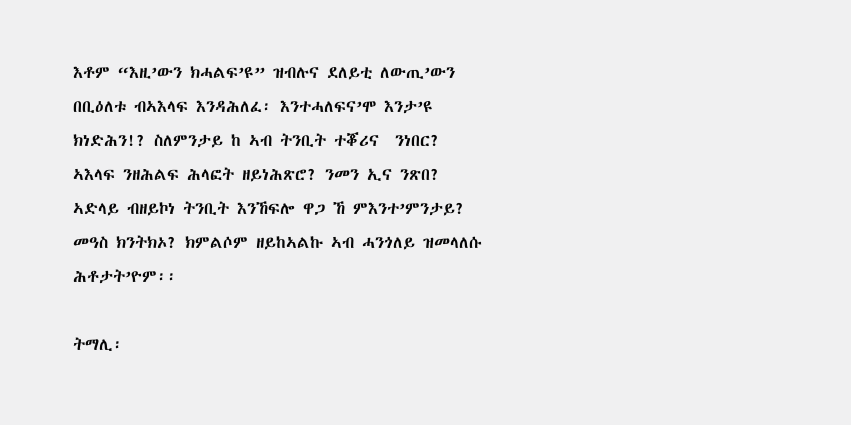እቶም “እዚ’ውን ክሓልፍ’ዩ” ዝብሉና ደለይቲ ለውጢ’ውን በቢዕለቱ ብኣእላፍ እንዳሕለፈ፡ እንተሓለፍና’ሞ እንታ’ዩ ክነድሕን!? ስለምንታይ ከ ኣብ ትንቢት ተቖሪና  ንነበር? ኣእላፍ ንዘሕልፍ ሕላፎት ዘይነሕጽሮ? ንመን ኢና ንጽበ? ኣድላይ ብዘይኮነ ትንቢት እንኸፍሎ ዋጋ ኸ ምእንተ’ምንታይ? መዓስ ክንትክኦ? ክምልሶም ዘይከኣልኩ ኣብ ሓንጎለይ ዝመላለሱ ሕቶታት’ዮም፡፡

ትማሊ፡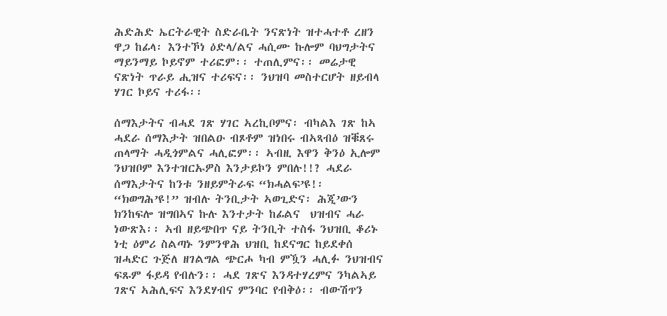ሕድሕድ ኤርትራዊት ስድራቤት ንናጽነት ዝተሓተቶ ረዘን ዋጋ ከፊላ፡ እንተኾነ ዕድላ/ልና ሓሲሙ ኩሎም ባህግታትና ማይንማይ ኮይኖም ተሪፎም፡፡ ተጠሊምና፡፡ መሬታዊ ናጽነት ጥራይ ሒዝና ተሪፍና፡፡ ንህዝባ መስተርሆት ዘይብላ ሃገር ኮይና ተሪፋ፡፡

ሰማእታትና ብሓደ ገጽ ሃገር ኣረኪቦምና፡ ብካልእ ገጽ ከኣ ሓደራ ሰማእታት ዝበልዑ ብጾቶም ዝነበሩ ብኣጻብዕ ዝቑጸሩ ጠላማት ሓዲጎምልና ሓሊፎም፡፡ ኣብዚ እዋን ቅንዕ ኢሎም ንህዝቦም እንተዝርኡዎስ እንታይኮን ምበሉ!!? ሓደራ ሰማእታትና ከንቱ ንዘይምትራፍ “ክሓልፍ’ዩ!፡ “ክወግሕ’ዩ!” ዝብሉ ትንቢታት ኣወጊድና፡ ሕጂ’ውን ክንከፍሎ ዝግበኣና ኩሉ እንተታት ከፊልና  ህዝብና ሓራ ነውጽእ፡፡ ኣብ ዘይጭበጥ ናይ ትንቢት ተስፋ ንህዝቢ ቆሪኑ ነቲ ዕምሪ ስልጣኑ ንምንዋሕ ህዝቢ ከደናግር ከይደቀሰ ዝሓድር ጉጅለ ዘገልግል ጭርሖ ካብ ምዃን ሓሊፉ ንህዝብና ፍጹም ፋይዳ የብሉን፡፡ ሓደ ገጽና እንዳተሃረምና ንካልኣይ ገጽና ኣሕሊፍና እንደሃብና ምንባር የብቅዕ፡፡ ብውሽጥን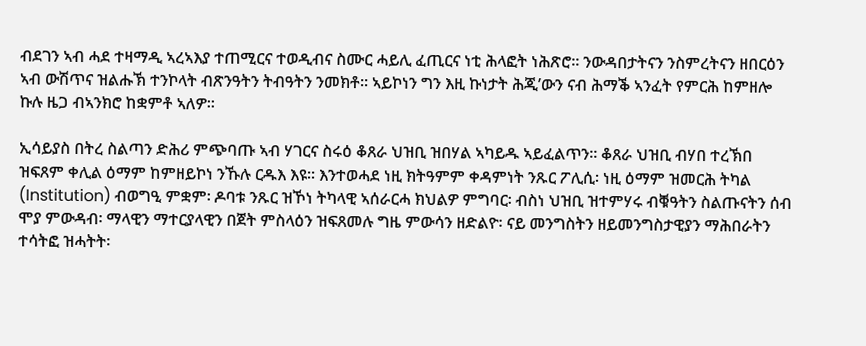ብደገን ኣብ ሓደ ተዛማዲ ኣረኣእያ ተጠሚርና ተወዲብና ስሙር ሓይሊ ፈጢርና ነቲ ሕላፎት ነሕጽሮ፡፡ ንውዳበታትናን ንስምረትናን ዘበርዕን ኣብ ውሽጥና ዝልሑኽ ተንኮላት ብጽንዓትን ትብዓትን ንመክቶ፡፡ ኣይኮነን ግን እዚ ኩነታት ሕጂ’ውን ናብ ሕማቕ ኣንፈት የምርሕ ከምዘሎ ኩሉ ዜጋ ብኣንክሮ ከቋምቶ ኣለዎ፡፡

ኢሳይያስ በትረ ስልጣን ድሕሪ ምጭባጡ ኣብ ሃገርና ስሩዕ ቆጸራ ህዝቢ ዝበሃል ኣካይዱ ኣይፈልጥን፡፡ ቆጸራ ህዝቢ ብሃበ ተረኽበ ዝፍጸም ቀሊል ዕማም ከምዘይኮነ ንኹሉ ርዱእ እዩ፡፡ እንተወሓደ ነዚ ክትዓምም ቀዳምነት ንጹር ፖሊሲ፡ ነዚ ዕማም ዝመርሕ ትካል (Institution) ብወግዒ ምቋም፡ ዶባቱ ንጹር ዝኾነ ትካላዊ ኣሰራርሓ ክህልዎ ምግባር፡ ብስነ ህዝቢ ዝተምሃሩ ብቑዓትን ስልጡናትን ሰብ ሞያ ምውዳብ፡ ማላዊን ማተርያላዊን በጀት ምስላዕን ዝፍጸመሉ ግዜ ምውሳን ዘድልዮ፡ ናይ መንግስትን ዘይመንግስታዊያን ማሕበራትን ተሳትፎ ዝሓትት፡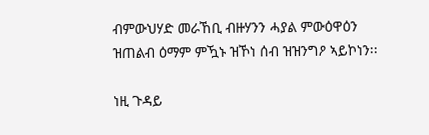ብምውህሃድ መራኸቢ ብዙሃንን ሓያል ምውዕዋዕን ዝጠልብ ዕማም ምዃኑ ዝኾነ ሰብ ዝዝንግዖ ኣይኮነን፡፡

ነዚ ጉዳይ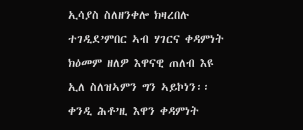ኢሳያስ ስለዘንቀሎ ክዛረበሉ ተገዲደ’ምበር ኣብ ሃገርና ቀዳምነት ክዕመም ዘለዎ እዋናዊ ጠለብ እዩ ኢለ ስለዝኣምን ግን ኣይኮነን፡፡ ቀንዲ ሕቶ’ዚ እዋን ቀዳምነት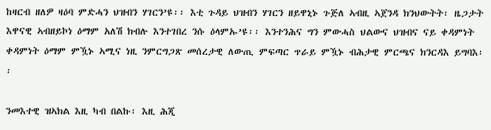ከዛርብ ዘለዎ ዛዕባ ምድሓን ህዝብን ሃገርን’ዩ፡፡ እቲ ጉዳይ ህዝብን ሃገርን ዘይዋኒኑ ጉጅለ ኣብዚ ኣጀንዳ ክንህውትት፡ ዜጋታት እዋናዊ ኣብዘይኮነ ዕማም አለሽ ክብሉ እንተገበረ ንሱ ዕላምኡ’ዩ፡፡ እንተንሕና ግን ምውሓስ ህልውና ህዝብና ናይ ቀዳምነት ቀዳምነት ዕማም ምዃኑ ኣሚና ነዚ ንምርግጋጽ መሰረታዊ ለውጢ ምፍጣር ጥራይ ምዃኑ ብሕታዊ ምርጫና ክንርዳእ ይግባእ፡፡

ንመእተዊ ዝኣክል እዚ ካብ በልኩ፡ እዚ ሕጂ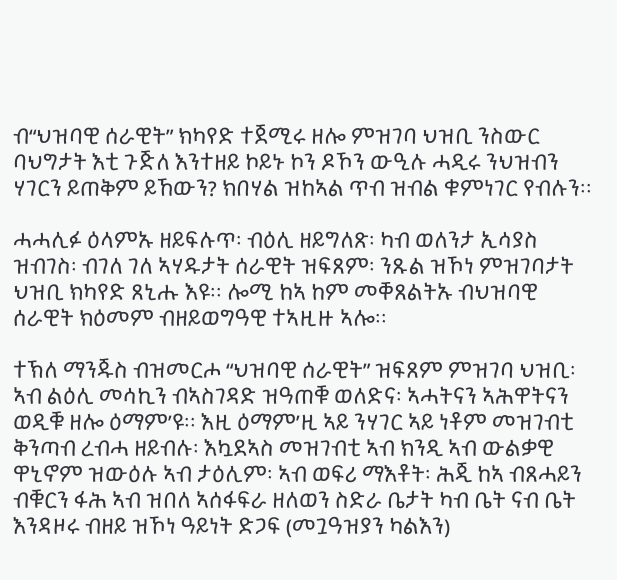ብ“ህዝባዊ ሰራዊት” ክካየድ ተጀሚሩ ዘሎ ምዝገባ ህዝቢ ንስውር ባህግታት እቲ ጉጅለ እንተዘይ ኮይኑ ኮን ዶኾን ውዒሉ ሓዲሩ ንህዝብን ሃገርን ይጠቅም ይኸውን? ክበሃል ዝከኣል ጥብ ዝብል ቁምነገር የብሉን፡፡

ሓሓሊፉ ዕላምኡ ዘይፍሉጥ፡ ብዕሊ ዘይግለጽ፡ ካብ ወለንታ ኢሳያስ ዝብገስ፡ ብገለ ገለ ኣሃዱታት ሰራዊት ዝፍጸም፡ ንጹል ዝኾነ ምዝገባታት ህዝቢ ክካየድ ጸኒሑ እዩ፡፡ ሎሚ ከኣ ከም መቐጸልትኡ ብህዝባዊ ሰራዊት ክዕመም ብዘይወግዓዊ ተኣዚዙ ኣሎ፡፡

ተኽለ ማንጁስ ብዝመርሖ “ህዝባዊ ሰራዊት” ዝፍጸም ምዝገባ ህዝቢ፡ ኣብ ልዕሊ መሳኪን ብኣስገዳድ ዝዓጠቑ ወለድና፡ ኣሓትናን ኣሕዋትናን ወዲቑ ዘሎ ዕማም’ዩ፡፡ እዚ ዕማም’ዚ ኣይ ንሃገር ኣይ ነቶም መዝገብቲ ቅንጣብ ረብሓ ዘይብሉ፡ እኳደኣስ መዝገብቲ ኣብ ክንዲ ኣብ ውልቃዊ ዋኒኖም ዝውዕሉ ኣብ ታዕሊም፡ ኣብ ወፍሪ ማእቶት፡ ሕጂ ከኣ ብጸሓይን ብቑርን ፋሕ ኣብ ዝበለ ኣሰፋፍራ ዘለወን ስድራ ቤታት ካብ ቤት ናብ ቤት እንዳዞሩ ብዘይ ዝኾነ ዓይነት ድጋፍ (መጓዓዝያን ካልእን)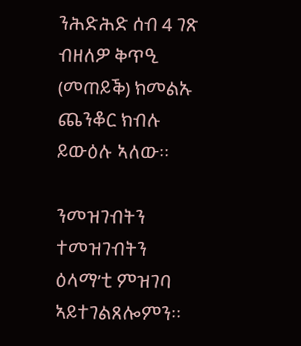ንሕድሕድ ሰብ 4 ገጽ ብዘለዎ ቅጥዒ (መጠይቕ) ክመልኡ ጨንቆር ክብሉ ይውዕሉ ኣለው፡፡

ንመዝገብትን ተመዝገብትን ዕላማ’ቲ ምዝገባ ኣይተገልጸሎምን፡፡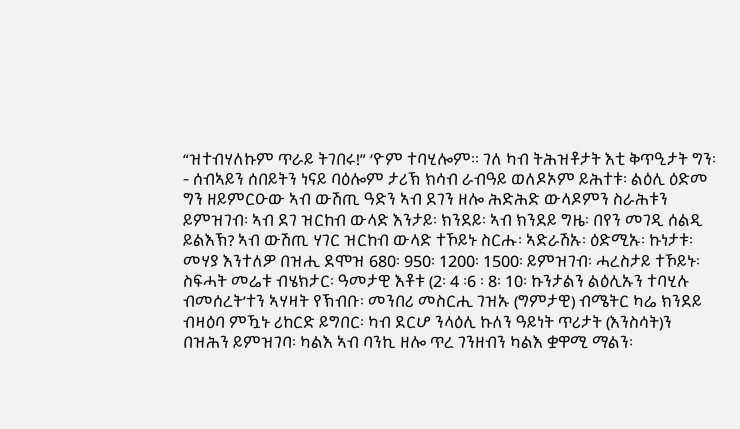“ዝተብሃለኩም ጥራይ ትገበሩ!” ‘ዮም ተባሂሎም፡፡ ገለ ካብ ትሕዝቶታት እቲ ቅጥዒታት ግን፡- ሰብኣይን ሰበይትን ነናይ ባዕሎም ታሪኽ ክሳብ ራብዓይ ወለዶኦም ይሕተቱ፡ ልዕሊ ዕድመ ግን ዘይምርዑው ኣብ ውሽጢ ዓድን ኣብ ደገን ዘሎ ሕድሕድ ውላዶምን ስራሕቱን ይምዝገብ፡ ኣብ ደገ ዝርከብ ውላድ እንታይ፡ ክንደይ፡ ኣብ ክንደይ ግዜ፡ በየን መገዲ ሰልዲ ይልእኽ? ኣብ ውሽጢ ሃገር ዝርከብ ውላድ ተኾይኑ ስርሑ፡ ኣድራሽኡ፡ ዕድሚኡ፡ ኩነታቱ፡ መሃያ እንተለዎ በዝሒ ደሞዝ 680፡ 950፡ 1200፡ 1500፡ ይምዝገብ፡ ሓረስታይ ተኾይኑ፡ ስፍሓት መሬቱ ብሄክታር፡ ዓመታዊ እቶቱ (2፡ 4 ፡6 ፡ 8፡ 10፡ ኩንታልን ልዕሊኡን ተባሂሉ ብመሰረት’ተን ኣሃዛት የኽብቡ፡ መንበሪ መስርሒ ገዝኡ (ግምታዊ) ብሜትር ካሬ ክንደይ ብዛዕባ ምዃኑ ሪከርድ ይግበር፡ ካብ ደርሆ ንላዕሊ ኩለን ዓይነት ጥሪታት (እንስሳት)ን በዝሕን ይምዝገባ፡ ካልእ ኣብ ባንኪ ዘሎ ጥረ ገንዘብን ካልእ ቋዋሚ ማልን፡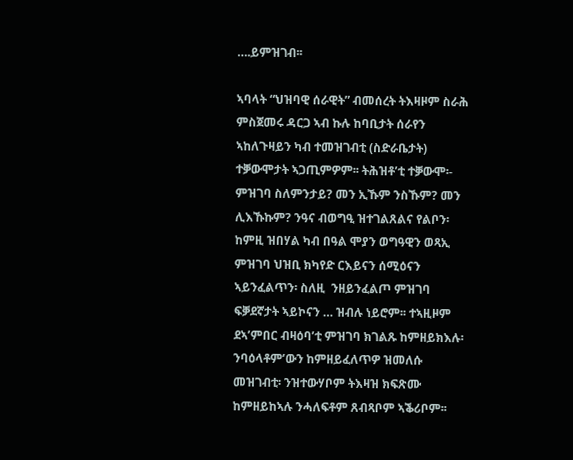….ይምዝገብ፡፡

ኣባላት “ህዝባዊ ሰራዊት” ብመሰረት ትእዛዞም ስራሕ ምስጀመሩ ዳርጋ ኣብ ኩሉ ከባቢታት ሰራየን ኣከለጉዛይን ካብ ተመዝገብቲ (ስድራቤታት) ተቓውሞታት ኣጋጢምዎም፡፡ ትሕዝቶ’ቲ ተቓውሞ፡- ምዝገባ ስለምንታይ? መን ኢኹም ንስኹም? መን ሊእኹኩም? ንዓና ብወግዒ ዝተገልጸልና የልቦን፡ ከምዚ ዝበሃል ካብ በዓል ሞያን ወግዓዊን ወጻኢ ምዝገባ ህዝቢ ክካየድ ርእይናን ሰሚዕናን ኣይንፈልጥን፡ ስለዚ  ንዘይንፈልጦ ምዝገባ ፍቓደኛታት ኣይኮናን … ዝብሉ ነይሮም፡፡ ተኣዚዞም ደኣ’ምበር ብዛዕባ’ቲ ምዝገባ ክገልጹ ከምዘይክእሉ፡ ንባዕላቶም’ውን ከምዘይፈለጥዎ ዝመለሱ መዝገብቲ፡ ንዝተውሃቦም ትእዛዝ ክፍጽሙ ከምዘይከኣሉ ንሓለፍቶም ጸብጻቦም ኣቕሪቦም፡፡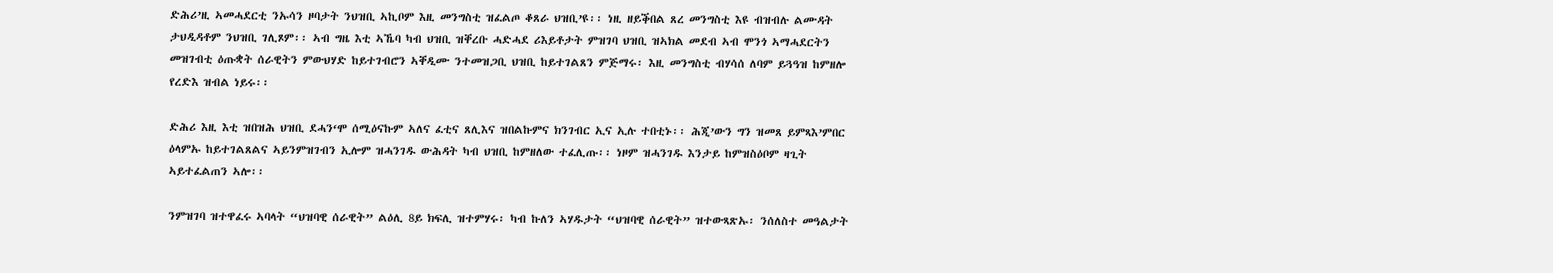ድሕሪ’ዚ ኣመሓደርቲ ንኡሳን ዞባታት ንህዝቢ ኣኪቦም እዚ መንግስቲ ዝፈልጦ ቆጸራ ህዝቢ’ዩ፡፡ ነዚ ዘይቕበል ጸረ መንግስቲ እዩ ብዝብሉ ልሙዳት ታህዲዳቶም ንህዝቢ ገሊጾም፡፡ ኣብ ግዜ እቲ ኣኼባ ካብ ህዝቢ ዝቐረቡ ሓድሓደ ሪእይቶታት ምዝገባ ህዝቢ ዝኣክል መደብ ኣብ ሞንጎ ኣማሓደርትን መዝገብቲ ዕጡቋት ሰራዊትን ምውህሃድ ከይተገብሮን ኣቐዲሙ ንተመዝጋቢ ህዝቢ ከይተገልጸን ምጅማሩ፡ እዚ መንግስቲ ብሃሳሰ ለባም ይጓዓዝ ከምዘሎ የረድእ ዝብል ነይሩ፡፡

ድሕሪ እዚ እቲ ዝበዝሕ ህዝቢ ደሓን‘ሞ ሰሚዕናኩም ኣለና ፈቲና ጸሊእና ዝበልኩምና ክንገብር ኢና ኢሉ ተበቲኑ፡፡ ሕጂ’ውን ግን ዝመጸ ይምጻእ’ምበር ዕላምኡ ከይተገልጸልና ኣይንምዝገብን ኢሎም ዝሓንገዱ ውሕዳት ካብ ህዝቢ ከምዘለው ተፈሊጡ፡፡ ነዞም ዝሓንገዱ እንታይ ከምዝስዕቦም ዛጊት ኣይተፈልጠን ኣሎ፡፡

ንምዝገባ ዝተዋፈሩ ኣባላት “ህዝባዊ ሰራዊት” ልዕሊ 8ይ ክፍሊ ዝተምሃሩ፡ ካብ ኩለን ኣሃዱታት “ህዝባዊ ሰራዊት” ዝተውጻጽኡ፡ ንሰለስተ መዓልታት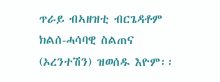ጥራይ ብኣዘዝቲ ብርጌዳቶም ክልሰ-ሓሳባዊ ስልጠና (ኦረንተሽን) ዝወሰዱ እዮም፡፡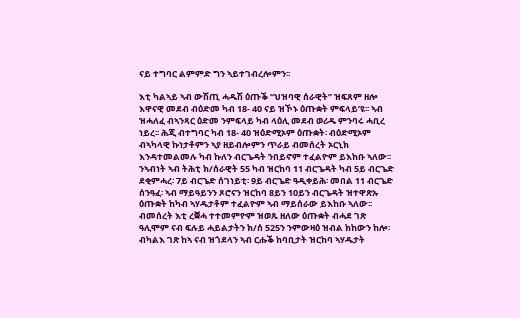ናይ ተግባር ልምምድ ግን ኣይተገብረሎምን፡፡

እቲ ካልኣይ ኣብ ውሽጢ ሓዱሽ ዕጡቕ “ህዝባዊ ሰራዊት” ዝፍጸም ዘሎ እዋናዊ መደብ ብዕድመ ካብ 18- 40 ናይ ዝኾኑ ዕጡቋት ምፍላይ’ዩ፡፡ ኣብ ዝሓለፈ ብኣንጻር ዕድመ ንምፍላይ ካብ ላዕሊ መደብ ወሪዱ ምንባሩ ሓቢረ ነይረ፡፡ ሕጂ ብተግባር ካብ 18- 40 ዝዕድሚኦም ዕጡቋት፡ ብዕድሚኦም ብኣካላዊ ኩነታቶምን ኣያ ዘይብሎምን ጥራይ ብመሰረት ኦርኒክ እንዳተመልመሉ ካብ ኩለን ብርጌዳት ንበይኖም ተፈልዮም ይእከቡ ኣለው፡፡ ንኣብነት ኣብ ትሕቲ ክ/ሰራዊት 55 ካብ ዝርከባ 11 ብርጌዳት ካብ 5ይ ብርጌድ ደቂምሓረ፡ 7ይ ብርጌድ ሰገነይቲ፡ 9ይ ብርጌድ ዓዲቀይሕ፡ መበል 11 ብርጌድ ሰንዓፈ፡ ኣብ ማይዓይንን ጾሮናን ዝርከባ 8ይን 10ይን ብርጌዳት ዝተዋጽኡ ዕጡቋት ከካብ ኣሃዱታቶም ተፈልዮም ኣብ ማይሰራው ይእከቡ ኣለው፡፡ ብመሰረት እቲ ረቛሓ ተተመምዮም ዝወጹ ዘለው ዕጡቋት ብሓደ ገጽ ዓሊሞም ናብ ፍሉይ ሓይልታትን ክ/ሰ 525ን ንምውዛዕ ዝብል ክከውን ከሎ፡ ብካልእ ገጽ ከኣ ናብ ዝጎደላን ኣብ ርሑቕ ከባቢታት ዝርከባ ኣሃዱታት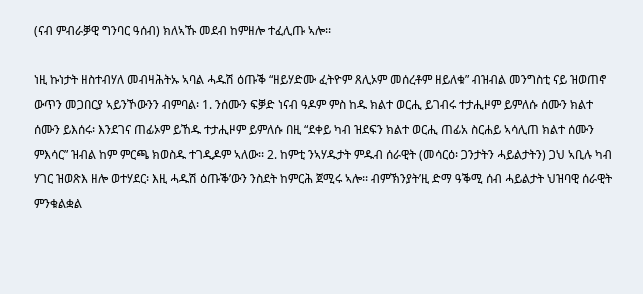(ናብ ምብራቓዊ ግንባር ዓሰብ) ክለኣኹ መደብ ከምዘሎ ተፈሊጡ ኣሎ፡፡

ነዚ ኩነታት ዘስተብሃለ መብዛሕትኡ ኣባል ሓዱሽ ዕጡቕ “ዘይሃድሙ ፈትዮም ጸሊኦም መሰረቶም ዘይለቁ” ብዝብል መንግስቲ ናይ ዝወጠኖ ውጥን መጋበርያ ኣይንኾውንን ብምባል፡ 1. ንሰሙን ፍቓድ ነናብ ዓዶም ምስ ከዱ ክልተ ወርሒ ይገብሩ ተታሒዞም ይምለሱ ሰሙን ክልተ ሰሙን ይእሰሩ፡ እንደገና ጠፊኦም ይኸዱ ተታሒዞም ይምለሱ በዚ “ደቀይ ካብ ዝደፍን ክልተ ወርሒ ጠፊአ ስርሐይ ኣሳሊጠ ክልተ ሰሙን ምእሳር” ዝብል ከም ምርጫ ክወስዱ ተገዲዶም ኣለው፡፡ 2. ከምቲ ንኣሃዱታት ምዱብ ሰራዊት (መሳርዕ፡ ጋንታትን ሓይልታትን) ጋህ ኣቢሉ ካብ ሃገር ዝወጽእ ዘሎ ወተሃደር፡ እዚ ሓዱሽ ዕጡቕ’ውን ንስደት ከምርሕ ጀሚሩ ኣሎ፡፡ ብምኽንያት’ዚ ድማ ዓቕሚ ሰብ ሓይልታት ህዝባዊ ሰራዊት ምንቁልቋል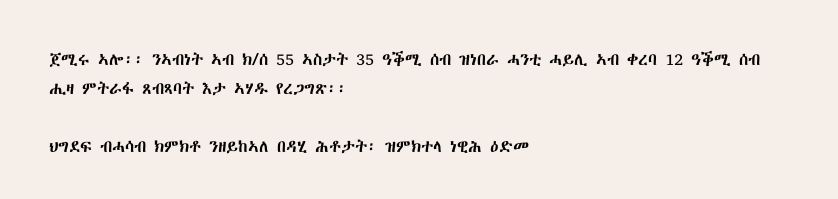ጀሚሩ ኣሎ፡፡ ንኣብነት ኣብ ክ/ሰ 55 ኣስታት 35 ዓቕሚ ሰብ ዝነበራ ሓንቲ ሓይሊ ኣብ ቀረባ 12 ዓቕሚ ሰብ ሒዛ ምትራፋ ጸብጻባት እታ ኣሃዱ የረጋግጽ፡፡

ህግደፍ ብሓሳብ ክምክቶ ንዘይከኣለ በዳሂ ሕቶታት፡ ዝምክተላ ነዊሕ ዕድመ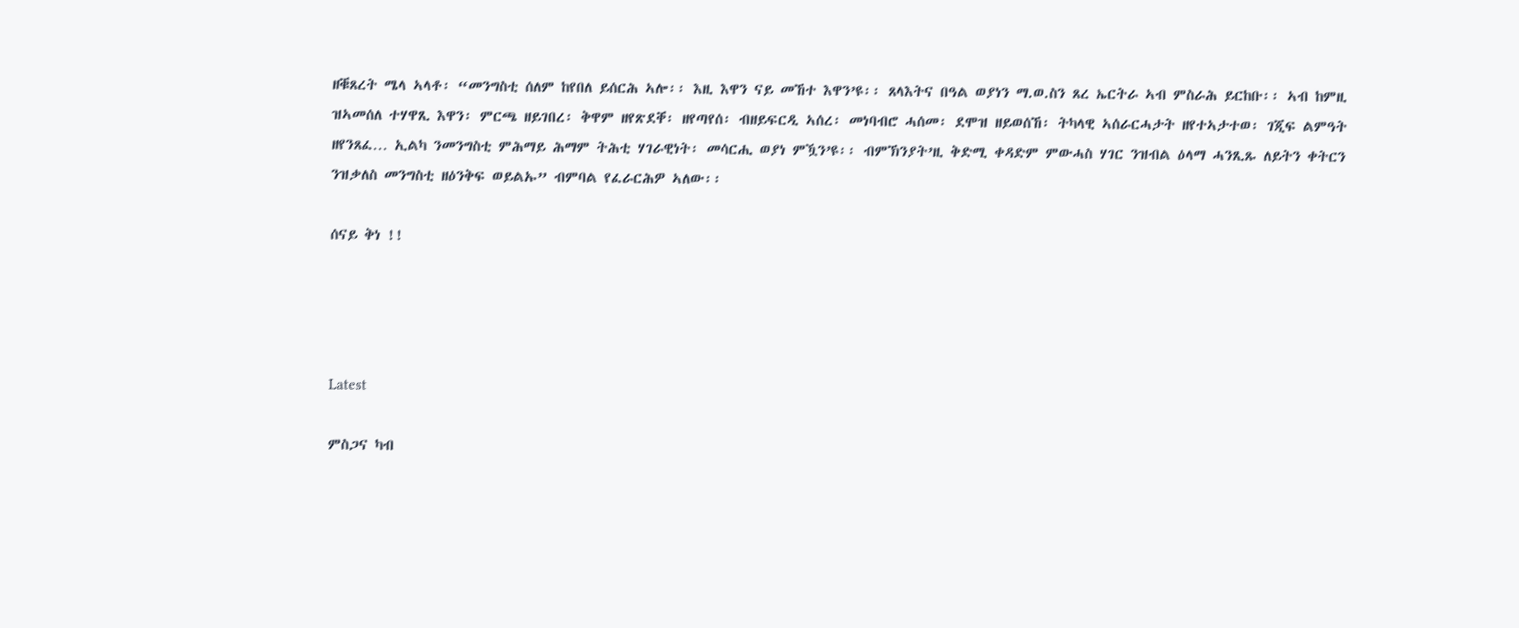ዘቑጸረት ሜላ ኣላቶ፡ “መንግስቲ ሰለም ከየበለ ይሰርሕ ኣሎ፡፡ እዚ እዋን ናይ መኸተ እዋን’ዩ፡፡ ጸላእትና በዓል ወያነን ማ.ወ.ስን ጸረ ኤርትራ ኣብ ምስራሕ ይርከቡ፡፡ ኣብ ከምዚ ዝኣመሰለ ተሃዋጺ እዋን፡ ምርጫ ዘይገበረ፡ ቅዋም ዘየጽደቐ፡ ዘየጣየሰ፡ ብዘይፍርዲ ኣሰረ፡ መነባብሮ ሓሰመ፡ ደሞዝ ዘይወሰኸ፡ ትካላዊ ኣሰራርሓታት ዘየተኣታተወ፡ ገጂፍ ልምዓት ዘየንጸፈ… ኢልካ ንመንግስቲ ምሕማይ ሕማም ትሕቲ ሃገራዊነት፡ መሳርሒ ወያነ ምዃን’ዩ፡፡ ብምኽንያት’ዚ ቅድሚ ቀዳድም ምውሓስ ሃገር ንዝብል ዕላማ ሓንጺጹ ለይትን ቀትርን ንዝቃለስ መንግስቲ ዘዕንቅፍ ወይልኡ” ብምባል የፈራርሕዎ ኣለው፡፡

ሰናይ ቅነ !!




Latest

ምስጋና ካብ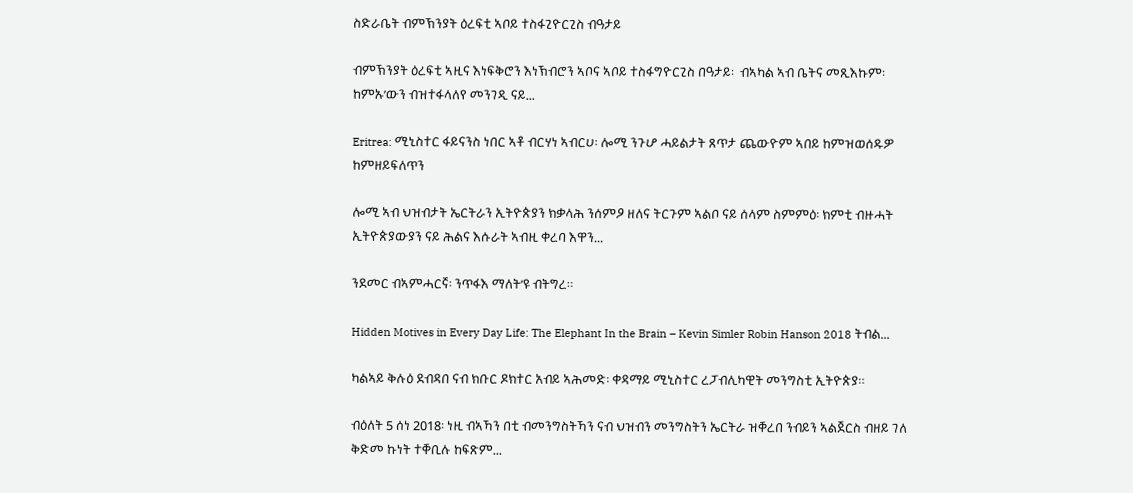ስድራቤት ብምኽንያት ዕረፍቲ ኣቦይ ተስፋጊዮርጊስ ብዓታይ

ብምኽንያት ዕረፍቲ ኣዚና እነፍቅሮን እነኽብሮን ኣቦና ኣቦይ ተስፋግዮርጊስ በዓታይ፡  ብኣካል ኣብ ቤትና መጺእኩም፡ ከምኡ’ውን ብዝተፋላለየ መንገዲ ናይ...

Eritrea: ሚኒስተር ፋይናንስ ነበር ኣቶ ብርሃነ ኣብርሀ፡ ሎሚ ንጉሆ ሓይልታት ጸጥታ ጨውዮም ኣበይ ከምዝወሰዱዎ ከምዘይፍለጥን

ሎሚ ኣብ ህዝብታት ኤርትራን ኢትዮጵያን ክቃላሕ ንሰምዖ ዘለና ትርጉም ኣልቦ ናይ ሰላም ስምምዕ፡ ክምቲ ብዙሓት ኢትዮጵያውያን ናይ ሕልና እሱራት ኣብዚ ቀረባ እዋን...

ንደመር ብኣምሓርኛ፡ ንጥፋእ ማለት’ዩ ብትግረ።

Hidden Motives in Every Day Life: The Elephant In the Brain – Kevin Simler Robin Hanson 2018 ትብል...

ካልኣይ ቅሉዕ ደብዳበ ናብ ክቡር ዶክተር አብይ ኣሕመድ፡ ቀዳማይ ሚኒስተር ረፓብሊካዊት መንግስቲ ኢትዮጵያ።

ብዕለት 5 ሰነ 2018፡ ነዚ ብኣኻን በቲ ብመንግስትኻን ናብ ህዝብን መንግስትን ኤርትራ ዝቐረበ ንብይን ኣልጀርስ ብዘይ ገለ ቅድመ ኩነት ተቐቢሉ ከፍጽም...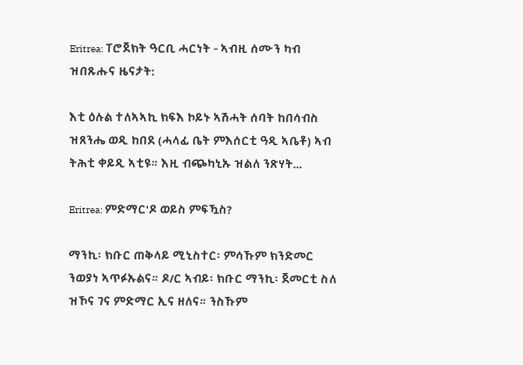Eritrea: ፐሮጀክት ዓርቢ ሓርነት - ኣብዚ ሰሙን ካብ ዝበጹሑና ዜናታት:

እቲ ዕሉል ተለኣኣኪ ክፍእ ኮይኑ ኣሽሓት ሰባት ከበሳብስ ዝጸንሔ ወዲ ከበደ (ሓላፊ ቤት ምእሰርቲ ዓዲ ኣቤቶ) ኣብ ትሕቲ ቀይዲ ኣቲዩ። እዚ ብጭካኒኡ ዝልለ ንጽሃት...

Eritrea: ምድማር'ዶ ወይስ ምፍዃስ?

ማንኪ፡ ክቡር ጠቅላይ ሚኒስተር፡ ምሳኹም ክንድመር ንወያነ ኣጥፉኡልና። ዶ/ር ኣብይ፡ ክቡር ማንኪ፡ ጀመርቲ ስለ ዝኾና ገና ምድማር ኢና ዘለና። ንስኹም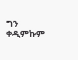ግን ቀዲምኩም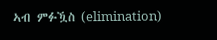ኣብ ምፉዃስ (elimination)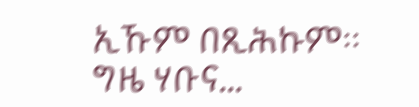ኢኹም በጺሕኩም። ግዜ ሃቡና...